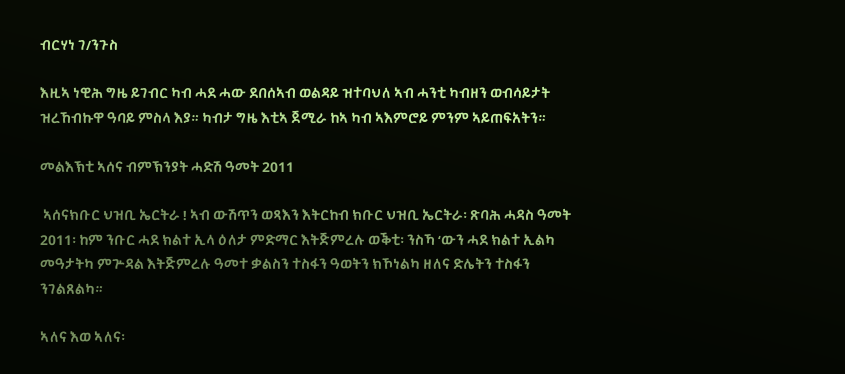ብርሃነ ገ/ንጉስ

እዚኣ ነዊሕ ግዜ ይገብር ካብ ሓደ ሓው ደበሰኣብ ወልዳይ ዝተባህለ ኣብ ሓንቲ ካብዘን ወብሳይታት ዝረኸብኩዋ ዓባይ ምስላ እያ። ካብታ ግዜ እቲኣ ጀሚራ ከኣ ካብ ኣእምሮይ ምንም ኣይጠፍአትን።

መልእኽቲ ኣሰና ብምኽንያት ሓድሽ ዓመት 2011

 ኣሰናክቡር ህዝቢ ኤርትራ ! ኣብ ውሽጥን ወጻእን እትርከብ ክቡር ህዝቢ ኤርትራ፡ ጽባሕ ሓዳስ ዓመት 2011፡ ከም ንቡር ሓደ ክልተ ኢላ ዕለታ ምድማር እትጅምረሉ ወቕቲ፡ ንስኻ ‘ውን ሓደ ክልተ ኢልካ መዓታትካ ምጕዳል እትጅምረሉ ዓመተ ቃልስን ተስፋን ዓወትን ክኾነልካ ዘለና ድሌትን ተስፋን ንገልጸልካ።

ኣለና እወ ኣለና፡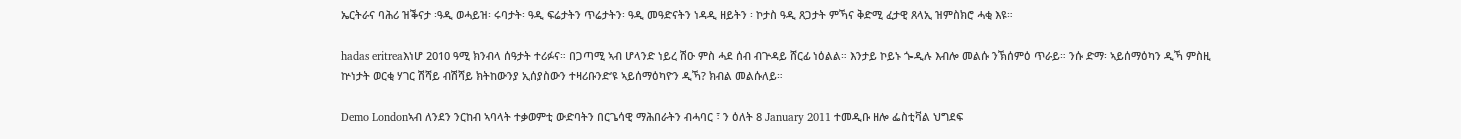ኤርትራና ባሕሪ ዝቕናታ ፡ዓዲ ወሓይዝ፡ ሩባታት፡ ዓዲ ፍሬታትን ጥሬታትን፡ ዓዲ መዓድናትን ነዳዲ ዘይትን ፡ ኮታስ ዓዲ ጸጋታት ምኻና ቅድሚ ፈታዊ ጸላኢ ዝምስክሮ ሓቂ እዩ።

hadas eritreaእነሆ 2010 ዓሚ ክንብላ ሰዓታት ተሪፉና። በጋጣሚ ኣብ ሆላንድ ነይረ ሽዑ ምስ ሓደ ሰብ ብጕዳይ ሸርፊ ነዕልል። እንታይ ኮይኑ ጐዲሉ እብሎ መልሱ ንኽሰምዕ ጥራይ። ንሱ ድማ፡ ኣይሰማዕካን ዲኻ ምስዚ ኵነታት ወርቂ ሃገር ሽሻይ ብሽሻይ ክትከውንያ ኢሰያስውን ተዛሪቡንድ’ዩ ኣይሰማዕካዮን ዲኻ? ክብል መልሱለይ።

Demo Londonኣብ ለንደን ንርከብ ኣባላት ተቃወምቲ ውድባትን በርጌሳዊ ማሕበራትን ብሓባር ፣ ን ዕለት 8 January 2011 ተመዲቡ ዘሎ ፌስቲቫል ህግደፍ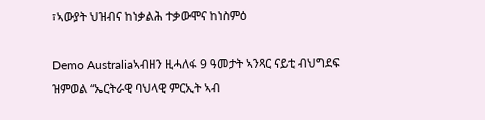፣ኣውያት ህዝብና ከነቃልሕ ተቃውሞና ከነስምዕ

Demo Australiaኣብዘን ዚሓለፋ 9 ዓመታት ኣንጻር ናይቲ ብህግደፍ ዝምወል “ኤርትራዊ ባህላዊ ምርኢት ኣብ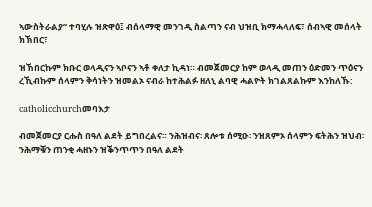ኣውስትራልያ” ተባሂሉ ዝጽዋዕ፤ ብሰላማዊ መንገዲ ስልጣን ናብ ህዝቢ ክማሓላለፍ፣ ሰብኣዊ መሰላት ክኽበር፣

ዝኸበርኩም ክቡር ወላዲናን ኣቦናን ኣቶ ቀለታ ኪዳነ። ብመጀመርያ ከም ወላዲ መጠን ዕድመን ጥዕናን ረኺብኩም ሰላምን ቅሳነትን ዝመልኦ ናብራ ከተሕልፉ ዘለኒ ልባዊ ሓልዮት ክገልጸልኩም እንከለኹ:

catholicchurchመባእታ

ብመጀመርያ ርሑስ በዓለ ልደት ይግበረልና። ንሕዝብና፡ ጸሎቱ ሰሚዑ፡ ንዝጸምኦ ሰላምን ፍትሕን ዝህብ፡ ንሕማቑን ጠንቂ ሓዘኑን ዝቕንጥጥን በዓለ ልደት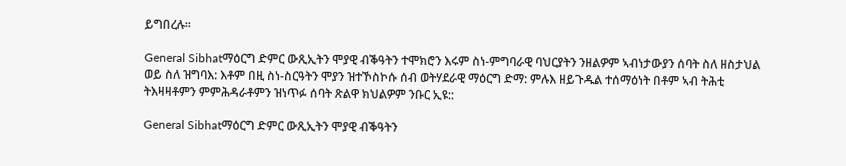ይግበረሉ።

General Sibhatማዕርግ ድምር ውጺኢትን ሞያዊ ብቕዓትን ተሞክሮን እሩም ስነ-ምግባራዊ ባህርያትን ንዘልዎም ኣብነታውያን ሰባት ስለ ዘስታህል ወይ ስለ ዝግባእ: እቶም በዚ ስነ-ስርዓትን ሞያን ዝተኾስኮሱ ሰብ ወትሃደራዊ ማዕርግ ድማ: ምሉእ ዘይጉዱል ተሰማዕነት በቶም ኣብ ትሕቲ ትእዛዛቶምን ምምሕዳራቶምን ዝነጥፉ ሰባት ጽልዋ ክህልዎም ንቡር ኢዩ::

General Sibhatማዕርግ ድምር ውጺኢትን ሞያዊ ብቕዓትን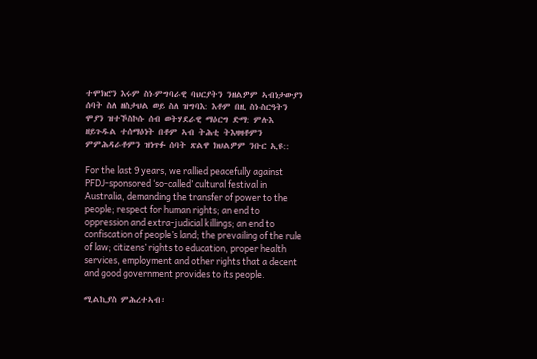ተሞክሮን እሩም ስነ-ምግባራዊ ባህርያትን ንዘልዎም ኣብነታውያን ሰባት ስለ ዘስታህል ወይ ስለ ዝግባእ: እቶም በዚ ስነ-ስርዓትን ሞያን ዝተኾስኮሱ ሰብ ወትሃደራዊ ማዕርግ ድማ: ምሉእ ዘይጉዱል ተሰማዕነት በቶም ኣብ ትሕቲ ትእዛዛቶምን ምምሕዳራቶምን ዝነጥፉ ሰባት ጽልዋ ክህልዎም ንቡር ኢዩ::

For the last 9 years, we rallied peacefully against PFDJ-sponsored ‘so-called’ cultural festival in Australia, demanding the transfer of power to the people; respect for human rights; an end to oppression and extra-judicial killings; an end to confiscation of people’s land; the prevailing of the rule of law; citizens’ rights to education, proper health services, employment and other rights that a decent and good government provides to its people.

ሚልኪያስ ምሕረተኣብ፡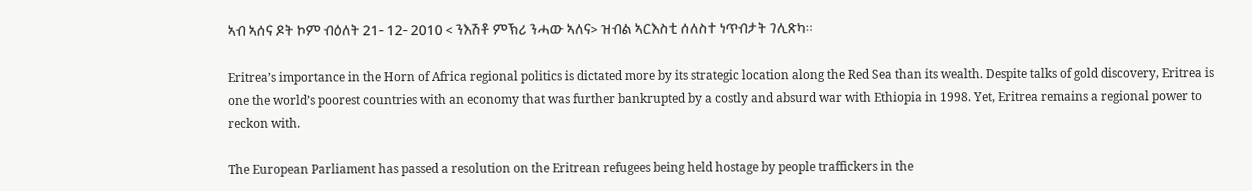ኣብ ኣሰና ዶት ኮም ብዕለት 21- 12- 2010 < ንእሽቶ ምኽሪ ንሓው ኣለና> ዝብል ኣርእስቲ ሰለስተ ነጥብታት ገሊጽካ።

Eritrea’s importance in the Horn of Africa regional politics is dictated more by its strategic location along the Red Sea than its wealth. Despite talks of gold discovery, Eritrea is one the world’s poorest countries with an economy that was further bankrupted by a costly and absurd war with Ethiopia in 1998. Yet, Eritrea remains a regional power to reckon with.

The European Parliament has passed a resolution on the Eritrean refugees being held hostage by people traffickers in the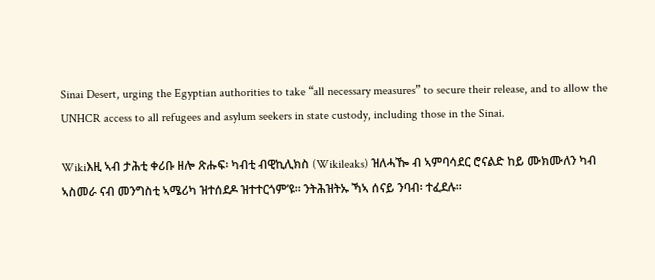Sinai Desert, urging the Egyptian authorities to take “all necessary measures” to secure their release, and to allow the UNHCR access to all refugees and asylum seekers in state custody, including those in the Sinai.

Wikiእዚ ኣብ ታሕቲ ቀሪቡ ዘሎ ጽሑፍ፡ ካብቲ ብዊኪሊክስ (Wikileaks) ዝለሓዀ ብ ኣምባሳደር ሮናልድ ከይ ሙክሙለን ካብ ኣስመራ ናብ መንግስቲ ኣሜሪካ ዝተሰደዶ ዝተተርጎም’ዩ። ንትሕዝትኡ ኻኣ ሰናይ ንባብ፡ ተፈደሉ።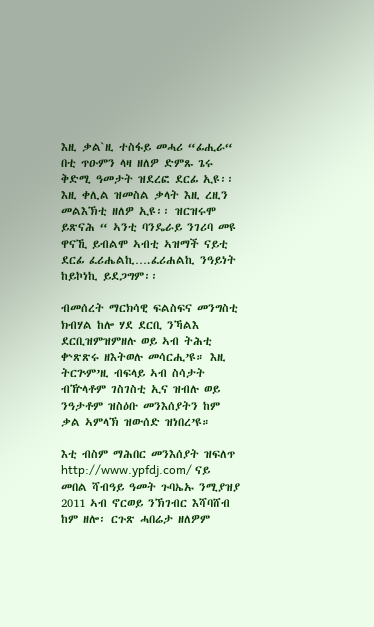እዚ ቃል`ዚ ተስፋይ መሓሪ “ፊሒራ“ በቲ ጥዑምን ላዛ ዘለዎ ድምጹ ጌሩ ቅድሚ ዓመታት ዝደረፎ ደርፊ ኢዩ፡፡ እዚ ቀሊል ዝመስል ቃላት እዚ ረዚን መልእኽቲ ዘለዎ ኢዩ፡፡ ዝርዝሩሞ ይጽናሕ “ ኣንቲ ባንዴራይ ንገሪባ መዩ ዋናኺ ይብልሞ ኣብቲ ኣዝማች ናይቲ ደርፊ ፈሪሔልኪ….ፈሪሐልኪ ንዓይነት ከይኮነኪ ይደጋግም፡፡

ብመሰረት ማርክሳዊ ፍልስፍና መንግስቲ ክብሃል ከሎ ሃደ ደርቢ ንኻልእ ደርቢዝምዝምዘሉ ወይ ኣብ ትሕቲ ቍጽጽሩ ዘእትወሉ መሳርሒ’ዩ። እዚ ትርጕም’ዚ ብፍላይ ኣብ ስሳታት ብዅላቶም ገስገስቲ ኢና ዝብሉ ወይ ንዓታቶም ዝስዕቡ መንእሰያትን ከም ቃል ኣምላኽ ዝውሰድ ዝነበረ’ዩ።

እቲ ብስም ማሕበር መንእሰያት ዝፍለጥ http://www.ypfdj.com/ ናይ መበል ሻብዓይ ዓመት ጉባኤኡ ንሚያዝያ 2011 ኣብ ኖርወይ ንኽገብር እሻባሸብ ከም ዘሎ፡ ርጉጽ ሓበሬታ ዘለዎም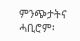ምንጭታትና ሓቢሮም፡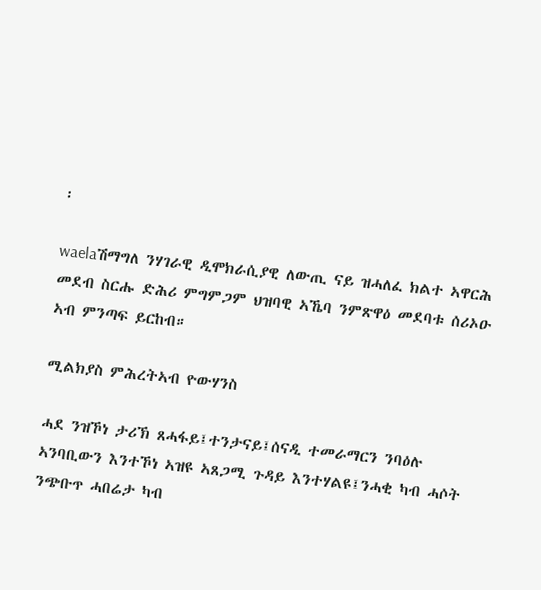፡

waelaሽማግለ ንሃገራዊ ዲሞክራሲያዊ ለውጢ ናይ ዝሓለፈ ክልተ ኣዋርሕ መደብ ስርሑ ድሕሪ ምግምጋም ህዝባዊ ኣኼባ ንምጽዋዕ መደባቱ ሰሪኦዑ ኣብ ምንጣፍ ይርከብ።

ሚልክያስ ምሕረትኣብ ዮውሃንስ

ሓደ ንዝኾነ ታሪኽ ጸሓፋይ፤ተንታናይ፤ሰናዲ ተመራማርን ንባዕሉ ኣንባቢውን እንተኾነ ኣዝዩ ኣጸጋሚ ጉዳይ እንተሃልዩ፤ንሓቂ ካብ ሓሶት ንጭቡጥ ሓበሬታ ካብ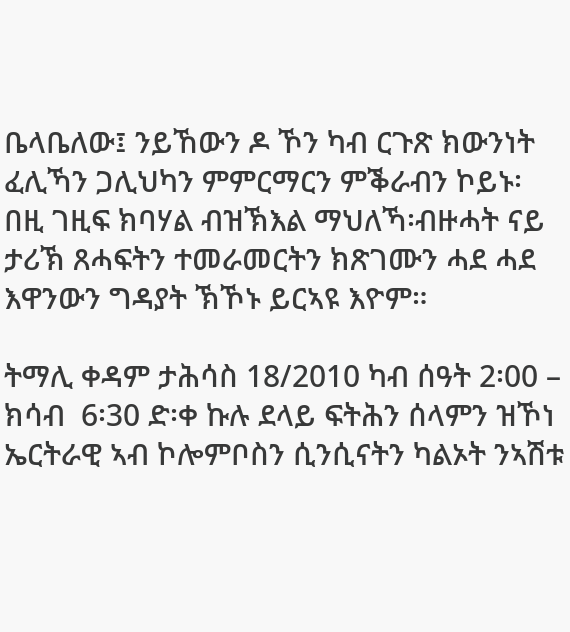ቤላቤለው፤ ንይኸውን ዶ ኾን ካብ ርጉጽ ክውንነት ፈሊኻን ጋሊህካን ምምርማርን ምቕራብን ኮይኑ፡ በዚ ገዚፍ ክባሃል ብዝኽእል ማህለኻ፡ብዙሓት ናይ ታሪኽ ጸሓፍትን ተመራመርትን ክጽገሙን ሓደ ሓደ እዋንውን ግዳያት ኽኾኑ ይርኣዩ እዮም።

ትማሊ ቀዳም ታሕሳስ 18/2010 ካብ ሰዓት 2፡00 –  ክሳብ  6፡30 ድ፡ቀ ኩሉ ደላይ ፍትሕን ሰላምን ዝኾነ ኤርትራዊ ኣብ ኮሎምቦስን ሲንሲናትን ካልኦት ንኣሽቱ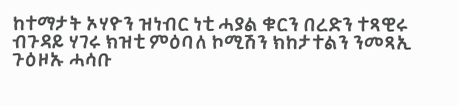ከተማታት ኦሃዮን ዝነብር ነቲ ሓያል ቁርን በረድን ተጻዊሩ ብጉዳይ ሃገሩ ክዝቲ ምዕባለ ኮሚሽን ክከታተልን ንመጻኢ ጉዕዞኡ ሓሳቡ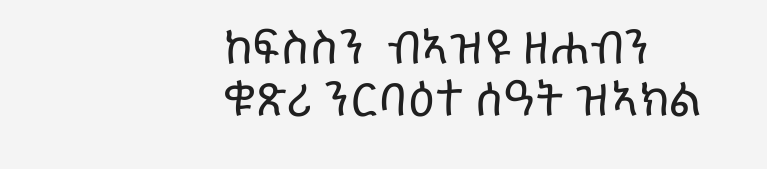ከፍስስን  ብኣዝዩ ዘሐብን ቁጽሪ ንርባዕተ ሰዓት ዝኣክል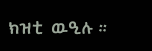ክዝቲ  ዉዒሉ ።